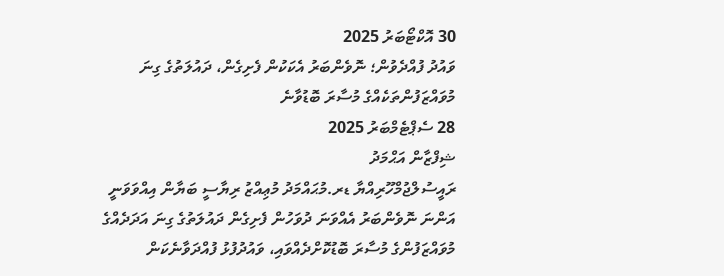30 އޮކްޓޯބަރު 2025
ވައުދު ފުއްދެވުން؛ ނޮވެންބަރު އެކަކުން ފެށިގެން، ދައުލަތުގެ ގިނަ މުވައްޒަފުންތަކެއްގެ މުސާރަ ބޮޑުވާނެ
28 ސެޕްޓެމްބަރު 2025
ޝިފްޒާން އަޙްމަދު
ރައީސުލްޖުމްހޫރިއްޔާ ޑރ.މުޙައްމަދު މުޢިއްޒު ރިޔާސީ ބަޔާން އިއްވަވަނީ
އަންނަ ނޮވެންބަރު އެއްވަނަ ދުވަހުން ފެށިގެން ދައުލަތުގެ ގިނަ އަދަދެއްގެ މުވައްޒަފުންގެ މުސާރަ ބޮޑުކޮށްދެއްވައި، ވައުދުފުޅު ފުއްދަވާނެކަން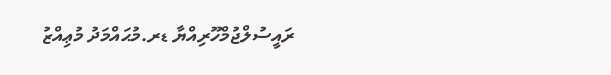ރައީސުލްޖުމްހޫރިއްޔާ ޑރ.މުޙައްމަދު މުޢިއްޒު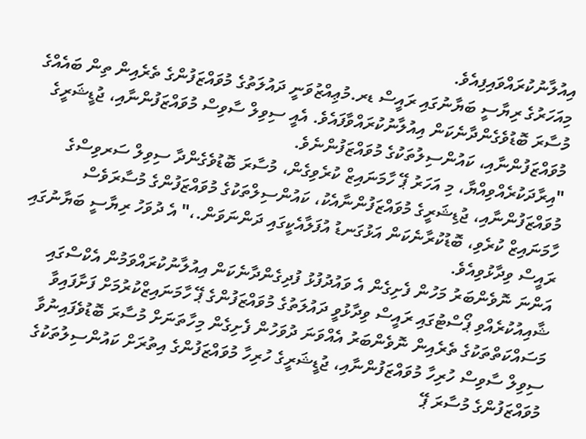އިއުލާނުކުރައްވައިފިއެވެ.
މިއަހަރުގެ ރިޔާސީ ބަޔާނުގައި ރައީސް ޑރ.މުޢިއްޒުވަނީ ދައުލަތުގެ މުވައްޒަފުންގެ ތެރެއިން ތިން ބައެއްގެ މުސާރަ ބޮޑުވެގެންދާނެކަން އިއުލާނުކުރައްވާފައެވެ. އެއީ ސިވިލް ސާވިސް މުވައްޒަފުންނާއި، ޖުޑީޝަރީގެ މުވައްޒަފުންނާއި، ކައުންސިލުތަކުގެ މުވައްޒަފުންނެވެ.
"އިރާދަކުރެއްވިއްޔާ، މި އަހަރު ޕޭ ހާމަނައިޒް ކުރެވިގެން، މުސާރަ ބޮޑުވެގެންދާ ސިވިލް ސަރވިސްގެ މުވައްޒަފުންނާއި، ޖުޑިޝަރީގެ މުވައްޒަފުންނާއެކު، ކައުންސިލްތަކުގެ މުވައްޒަފުންގެ މުސާރަވެސް ހާމަނައިޒް ކުރެވި، ބޮޑުކުރާނެކަން އަޅުގަނޑު އުފަލާއެކީގައި ދަންނަވަން.،" އެ ދުވަހު ރިޔާސީ ބަޔާނުގައި ރައީސް ވިދާޅުވިއެވެ.
އަންނަ ނޮވެންބަރު މަހުން ފެށިގެން އެ ވައުދުފުޅު ފުދިގެންދާނެކަން އިއުލާނުކުރައްވަމުން އެކްސްގައި ޝާއިއުކުރެއްވި ޕޯސްޓުގައި ރައީސް ވިދާޅުވީ ދައުލަތުގެ މުވައްޒަފުންގެ ޕޭ ހާމަނައިޒްކުރުމަށް ފަށާފައިވާ މަސައްކަތްތަކުގެ ތެރެއިން ނޮވެންބަރު އެއްވަނަ ދުވަހުން ފެށިގެން މިހާތަނަށް މުސާރަ ބޮޑުވެފައިނުވާ ސިވިލް ސާވިސް ހުރިހާ މުވައްޒަފުންނާއި، ޖުޑީޝަރީގެ ހުރިހާ މުވައްޒަފުންގެ އިތުރަށް ކައުންސިލުތަކުގެ މުވައްޒަފުންގެ މުސާރަ ޕޭ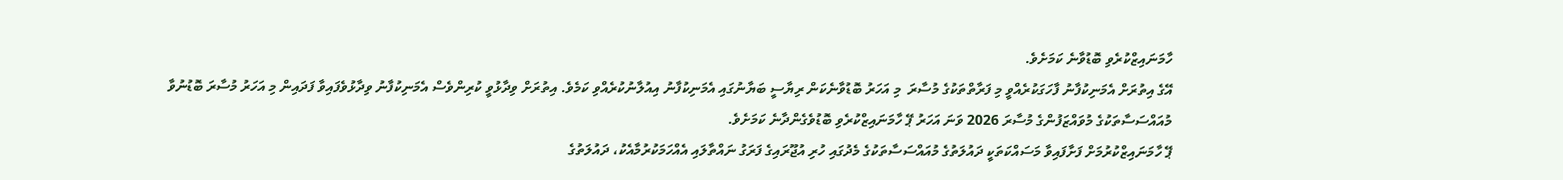ހާމަނައިޒްކުރެވި ބޮޑުވާނެ ކަމަށެވެ.
އޭގެ އިތުރަށް އެމަނިކުފާނު ފާހަގަކުރެއްވީ މި ފަރާތްތަކުގެ މުސާރަ  މި އަހަރު ބޮޑުވާނެކަން ރިޔާސީ ބަޔާނުގައި އެމަނިކުފާނު އިއުލާނުކުރެއްވި ކަމެވެ. އިތުރަށް ވިދާޅުވީ ކުރިންވެސް އެމަނިކުފާނު ވިދާޅުވެފައިވާ ފަދައިން މި އަހަރު މުސާރަ ބޮޑުނުވާ މުއައްސަސާތަކުގެ މުވައްޒަފުންގެ މުސާރަ 2026 ވަނަ އަހަރު ޕޭ ހާމަނައިޒްކުރެވި ބޮޑުވެގެންދާނެ ކަމަށެވެ.
ޕޭ ހާމަނައިޒްކުރުމަށް ފަށާފައިވާ މަސައްކަތަކީ ދައުލަތުގެ މުއައްސަސާތަކުގެ މެދުގައި ހުރި އުޖޫރައިގެ ފަރަގު ނައްތާލައި އެއްހަމަކުރުމާއެކު، ދައުލަތުގެ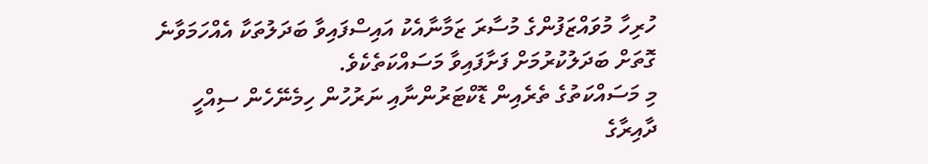ހުރިހާ މުވައްޒަފުންގެ މުސާރަ ޒަމާނާއެކު އައިސްފައިވާ ބަދަލުތަކާ އެއްހަމަވާނެ ގޮތަށް ބަދަލުކުރުމަށް ފަށާފައިވާ މަސައްކަތެކެވެ.
މި މަސައްކަތުގެ ތެރެއިން ޑޮކްޓަރުންނާއި ނަރުހުން ހިމެނޭހެން ސިއްހީ ދާއިރާގެ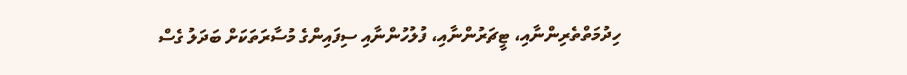ހިދުމަތްތެރިންނާއި، ޓީޗަރުންނާއި، ފުލުހުންނާއި ސިފައިންގެ މުސާރަތަކަށް ބަދަލު ގެސް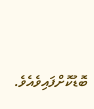ބޮޑުކޮށްފައިވެއެވެ.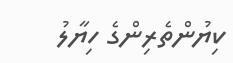ކިޔުންތެރިންގެ ހިޔާލު